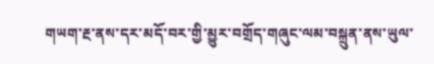གཡག་རྔ་ནས་དར་མདོ་བར་གྱི་མྱུར་བགྲོད་གཞུང་ལམ་བསྐྲུན་ནས་ཡུལ་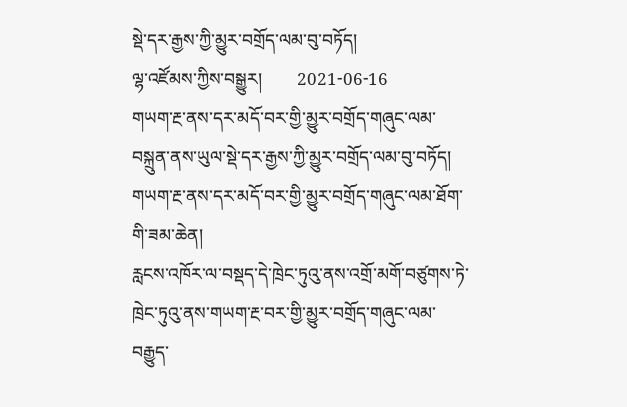སྡེ་དར་རྒྱས་ཀྱི་མྱུར་བགྲོད་ལམ་བུ་བཏོད།
ལྷ་འཛོམས་ཀྱིས་བསྒྱུར།        2021-06-16
གཡག་རྔ་ནས་དར་མདོ་བར་གྱི་མྱུར་བགྲོད་གཞུང་ལམ་བསྐྲུན་ནས་ཡུལ་སྡེ་དར་རྒྱས་ཀྱི་མྱུར་བགྲོད་ལམ་བུ་བཏོད།
གཡག་རྔ་ནས་དར་མདོ་བར་གྱི་མྱུར་བགྲོད་གཞུང་ལམ་ཐོག་གི་ཟམ་ཆེན།
རླངས་འཁོར་ལ་བསྡད་དེ་ཁྲེང་ཏུའུ་ནས་འགྲོ་མགོ་བཙུགས་ཏེ་ཁྲེང་ཏུའུ་ནས་གཡག་རྔ་བར་གྱི་མྱུར་བགྲོད་གཞུང་ལམ་བརྒྱུད་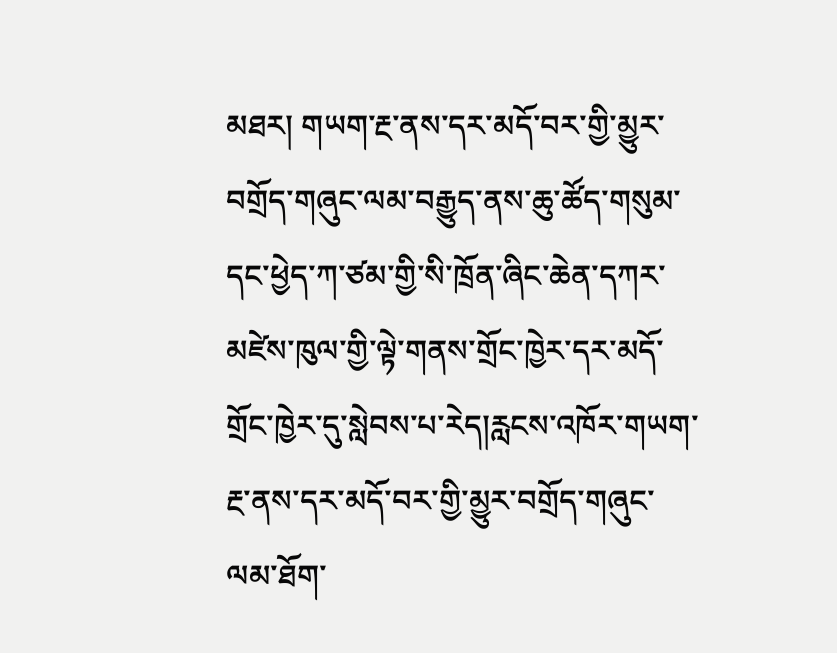མཐར། གཡག་རྔ་ནས་དར་མདོ་བར་གྱི་མྱུར་བགྲོད་གཞུང་ལམ་བརྒྱུད་ནས་ཆུ་ཚོད་གསུམ་དང་ཕྱེད་ཀ་ཙམ་གྱི་སི་ཁྲོན་ཞིང་ཆེན་དཀར་མཛེས་ཁུལ་གྱི་ལྟེ་གནས་གྲོང་ཁྱེར་དར་མདོ་གྲོང་ཁྱེར་དུ་སླེབས་པ་རེད།རླངས་འཁོར་གཡག་རྔ་ནས་དར་མདོ་བར་གྱི་མྱུར་བགྲོད་གཞུང་ལམ་ཐོག་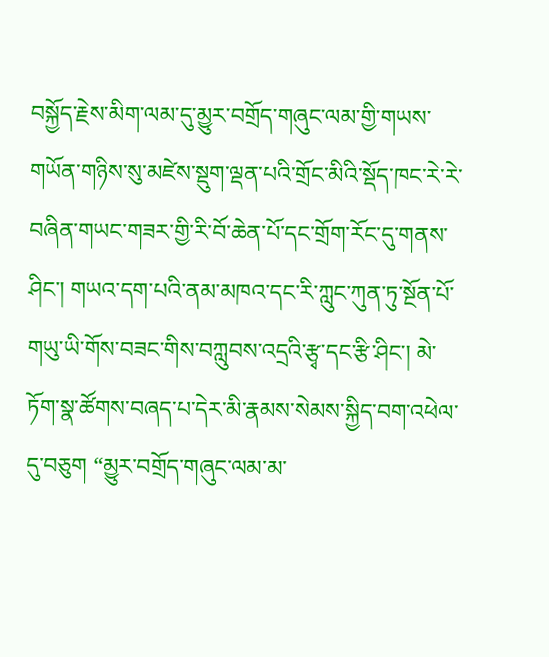བསྐྱོད་རྗེས་མིག་ལམ་དུ་མྱུར་བ‍གྲོད་གཞུང་ལམ་གྱི་གཡས་གཡོན་གཉིས‍‍་སུ་མཛེས་སྡུག་ལྡན་པའི་གྲོང་མིའི་སྡོད་ཁང་རེ་རེ་བཞིན་གཡང་གཟར་གྱི་རི་བོ་ཆེན་པོ་དང་གྲོག་རོང་དུ་གནས་ཤིང་། གཡའ་དག་པའི་ནམ་མཁའ་དང་རི་ཀླུང་ཀུན་ཏུ་སྔོན་པོ་གཡུ་ཡི་གོས་བཟང་གིས་བཀླུབས་འདྲའི་རྩྭ་དང་རྩི་ཤིང་། མེ་ཏོག་སྣ་ཚོགས་བཞད་པ་དེར་མི་རྣམས་སེམས་སྐྱིད་བག་འཕེལ་དུ་བཅུག “མྱུར་བགྲོད་གཞུང་ལམ་མ་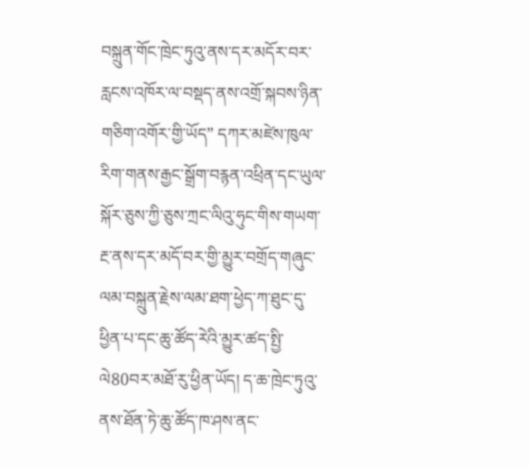བསྐྲུན་གོང་ཁྲེང་ཏུའུ་ནས་དར་མདོར་བར་རླངས་འཁོར་ལ་བསྡད་ནས་འགྲོ་སྐབས་ཉིན་གཅིག་འགོར་གྱི་ཡོད” དཀར་མཛེས་ཁུལ་རིག་གནས་རྒྱང་སྒྲོག་བརྙན་འཕྲིན་དང་ཡུལ་སྐོར་ཅུས་ཀྱི་ཅུས་ཀྲང་ལིའུ་ཧུང་གིས་གཡག་རྔ་ནས་དར་མདོ་བར་གྱི་མྱུར་བགྲོད་གཞུང་ལམ་བསྐྲུན་རྗེས་ལམ་ཐག་ཕྱེད་ཀ་ཐུང་དུ་ཕྱིན་པ་དང་ཆུ་ཚོད་རེའི་མྱུར་ཚད་སྤྱི་ལེ80བར་མཐོ་རུ་ཕྱིན་ཡོད། ད་ཆ་ཁྲེང་ཏུའུ་ནས་ཐོན་ཏེ་ཆུ་ཚོད་ཁ་ཤས་ནང་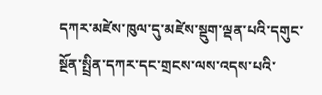དཀར་མཛེས་ཁུལ་དུ་མཛེས་སྡུག་ལྡན་པའི་དགུང་སྔོན་སྤྲིན་དཀར་དང་གྲངས་ལས་འདས་པའི་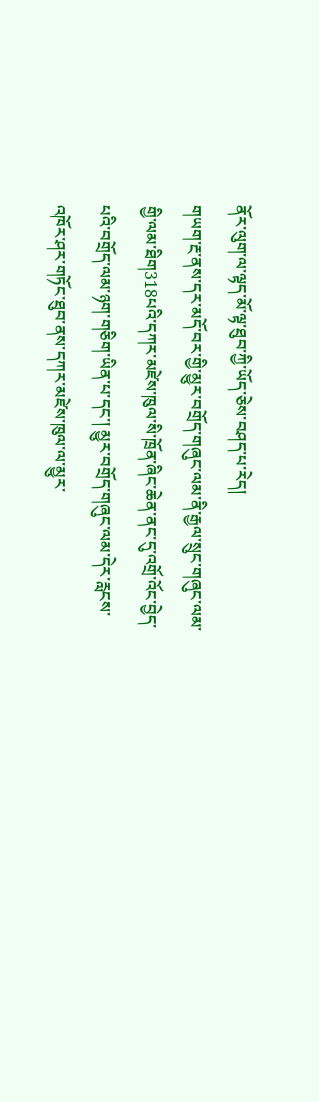ནོར་ལུག་ལ་ལྟད་མོ་ལྟ་ཐུབ་ཀྱི་ཡོད་ཅེས་བཤད་པ་རེད།
གཡག་རྔ་ནས་དར་མདོ་བར་གྱི་མྱུར་བགྲོད་གཞུང་ལམ་ནི་རྒྱལ་སྲུང་གཞུང་ལམ་གྱི་ལམ་ཐིག318པའི་དཀར་མཛེས་ཁུལ་སི་ཁྲོན་ཞིང་ཆེན་ནང་དུ་འགྲོ་འོང་བྱེད་པའི་བགྲོད་ལམ་ཉག་གཅིག་ཡིན་པ་དང་། མྱུར་བགྲོད་གཞུང་ལམ་དེར་རླངས་འཁོར་ཤར་གཏོང་ཐུབ་ནས་དཀར་མཛེས་ཁུལ་ལ་མྱུར་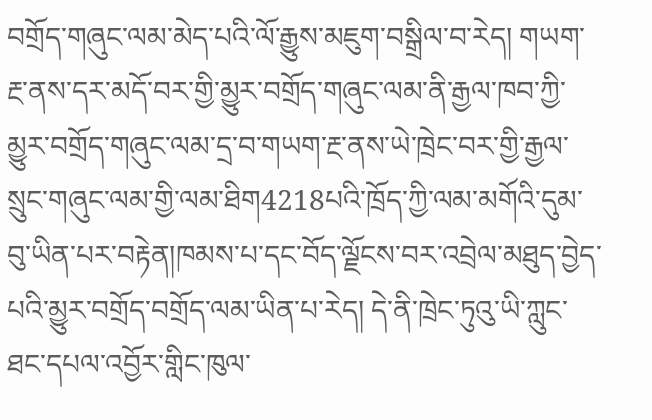བགྲོད་གཞུང་ལམ་མེད་པའི་ལོ་རྒྱུས་མཇུག་བསྒྲིལ་བ་རེད། གཡག་རྔ་ནས་དར་མདོ་བར་གྱི་མྱུར་བགྲོད་གཞུང་ལམ་ནི་རྒྱལ་ཁབ་ཀྱི་མྱུར་བགྲོད་གཞུང་ལམ་དྲ་བ་གཡག་རྔ་ནས་ཡེ་ཁྲེང་བར་གྱི་རྒྱལ་སྲུང་གཞུང་ལམ་གྱི་ལམ་ཐིག4218པའི་ཁྲོད་ཀྱི་ལམ་མགོའི་དུམ་བུ་ཡིན་པར་བརྟེན།ཁམས་པ་དང་བོད་ལྗོངས་བར་འབྲེལ་མཐུད་བྱེད་པའི་མྱུར་བགྲོད་བགྲོད་ལམ་ཡིན་པ་རེད། དེ་ནི་ཁྲེང་ཏུའུ་ཡི་ཀླུང་ཐང་དཔལ་འབྱོར་གླིང་ཁུལ་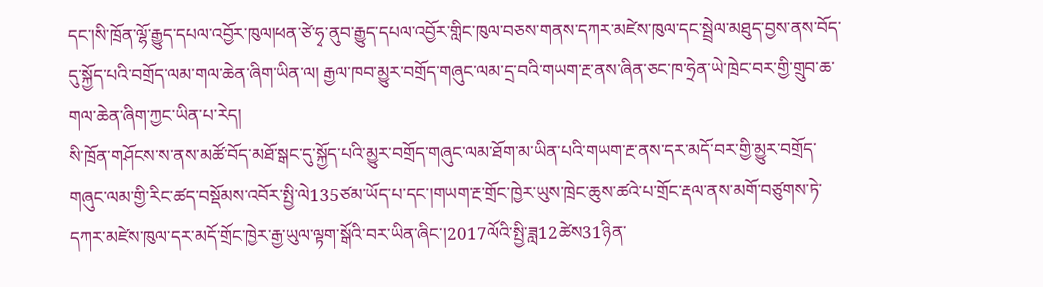དང་།སི་ཁྲོན་ལྷོ་རྒྱུད་དཔལ་འབྱོར་ཁུལ།ཕན་ཙེ་ཧྭ་ནུབ་རྒྱུད་དཔལ་འབྱོར་གླིང་ཁུལ་བཅས་གནས་དཀར་མཛེས་ཁུལ་དང་སྦྲེལ་མཐུད་བྱས་ནས་བོད་དུ་སྐྱོད་པའི་བགྲོད་ལམ་གལ་ཆེན་ཞིག་ཡིན་ལ། རྒྱལ་ཁབ་མྱུར་བགྲོད་གཞུང་ལམ་དྲ་བའི་གཡག་རྔ་ནས་ཞིན་ཅང་ཁ་ཧྲེན་ཡེ་ཁྲེང་བར་གྱི་གྲུབ་ཆ་གལ་ཆེན་ཞིག་ཀྱང་ཡིན་པ་རེད།
སི་ཁྲོན་གཤོངས་ས་ནས་མཚོ་བོད་མཐོ་སྒང་དུ་སྐྱོད་པའི་མྱུར་བགྲོད་གཞུང་ལམ་ཐོག་མ་ཡིན་པའི་གཡག་རྔ་ནས་དར་མདོ་བར་གྱི་མྱུར་བགྲོད་གཞུང་ལམ་གྱི་རིང་ཚད་བསྡོམས་འབོར་སྤྱི་ལེ135ཙམ་ཡོད་པ་དང་།གཡག་རྔ་གྲོང་ཁྱེར་ཡུས་ཁྲེང་ཆུས་ཚའེ་པ་གྲོང་རྡལ་ནས་མགོ་བཙུགས་ཏེ་དཀར་མཛེས་ཁུལ་དར་མདོ་གྲོང་ཁྱེར་རྒྱ་ཡུལ་ལྟག་སྒོའི་བར་ཡིན་ཞིང་།2017ལོའི་སྤྱི་ཟླ12ཚེས31ཉིན་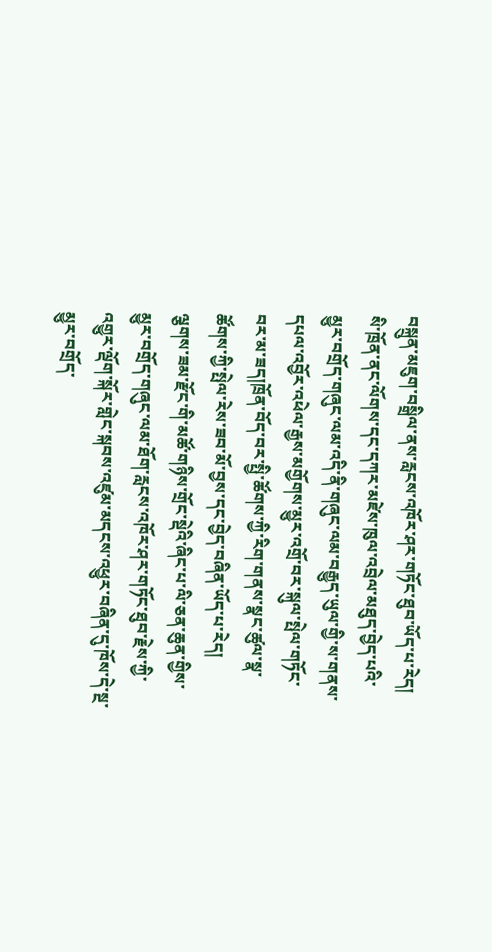བསྐྲུན་མཇུག་བསྒྲིལ་ནས་རླངས་འཁོར་ཤར་གཏོང་ཐུབ་ཡོད་པ་རེད། སི་ཁྲོན་ནང་ལོགས་དང་དཀར་མཛེས་ཁུལ་འབྲེལ་མཐུད་བྱེད་པའི་མྱུར་བགྲོད་གཞུང་ལམ་འདི་ནི་གཞུང་ལམ་བརྒྱུད་ཡུལ་གྱི་ས་གནས་དཔལ་འབྱོར་འཕེལ་རྒྱས་མགྱོགས་མྱུར་འགྲོ་བར་སྐུལ་སྤེལ་གཏོང་བར་མ་ཟད།ཁྲོན་བོད་བར་སྤྱི་ཚོགས་ཀྱི་རིག་གནས་སྣང་ཚུལ་སྣ་ཚོགས་ཀྱི་སྤེལ་རེས་ཟབ་མོ་བྱས་དང་བྱེད་བཞིན་ཡོད་པ་རེད།
ལྕགས་ཟམ་རྫོང་གི་མཚོ་གཉིས་གྲོང་སྡེའི་ཞིང་པ་ལི་ཅན་ཆུན་གྱིས་མྱུར་བགྲོད་གཞུང་ལམ་ཐོག་རླངས་འཁོར་ཤར་གཏོང་ཐུབ་རྗེས་ཀྱི་འགྱུར་ལྡོག་སྐོར་གླེང་སྐབས་འཛུམ་མདངས་འཕྱུར་བཞིན་དུ་ཁོས་དེ་སྔ་མྱུར་བགྲོད་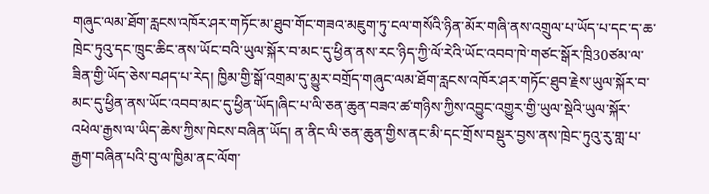གཞུང་ལམ་ཐོག་རླངས་འཁོར་ཤར་གཏོང་མ་ཐུབ་གོང་གཟའ་མཇུག་ཏུ་ངལ་གསོའི་ཉིན་མོར་གཞི་ནས་འགྲུལ་པ་ཡོད་པ་དང་ད་ཆ་ཁྲེང་ཏུའུ་དང་ཁྲུང་ཆིང་ནས་ཡོང་བའི་ཡུལ་སྐོར་བ་མང་དུ་ཕྱིན་ནས་རང་ཉིད་ཀྱི་ལོ་རེའི་ཡོང་འབབ་ཁེ་གཙང་སྒོར་ཁྲི30ཙམ་ལ་ཟིན་གྱི་ཡོད་ཅེས་བཤད་པ་རེད། ཁྱིམ་གྱི་སྒོ་འགྲམ་དུ་མྱུར་བགྲོད་གཞུང་ལམ་ཐོག་རླངས་འཁོར་ཤར་གཏོང་ཐུབ་རྗེས་ཡུལ་སྐོར་བ་མང་དུ་ཕྱིན་ནས་ཡོང་འབབ་མང་དུ་ཕྱིན་ཡོད།ཞིང་པ་ལི་ཅན་ཆུན་བཟའ་ཚ་གཉིས་ཀྱིས་འབྱུང་འགྱུར་གྱི་ཡུལ་སྡེའི་ཡུལ་སྐོར་འཕེལ་རྒྱས་ལ་ཡིད་ཆེས་ཀྱིས་ཁེངས་བཞིན་ཡོད། ན་ནིང་ལི་ཅན་ཆུན་གྱིས་ནང་མི་དང་གྲོས་བསྡུར་བྱས་ནས་ཁྲེང་ཏུའུ་རུ་གླ་པ་རྒྱག་བཞིན་པའི་བུ་ལ་ཁྱིམ་ནང་ལོག་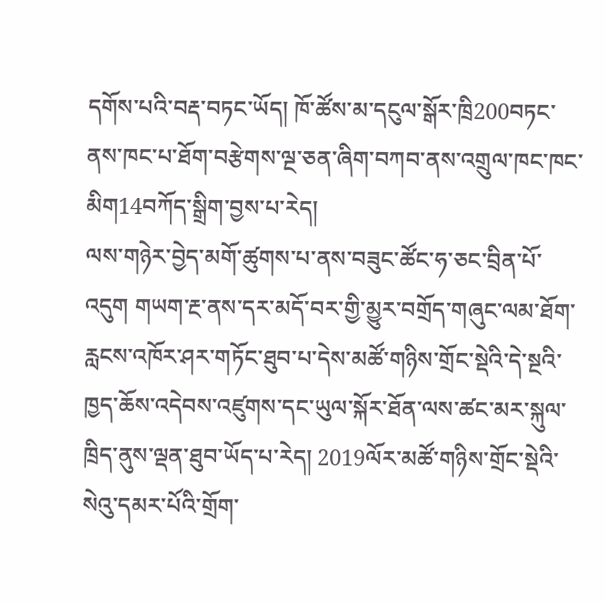དགོས་པའི་བརྡ་བཏང་ཡོད། ཁོ་ཚོས་མ་དངུལ་སྒོར་ཁྲི200བཏང་ནས་ཁང་པ་ཐོག་བརྩེགས་ལྔ་ཅན་ཞིག་བཀབ་ནས་འགྲུལ་ཁང་ཁང་མིག14བཀོད་སྒྲིག་བྱས་པ་རེད།
ལས་གཉེར་བྱེད་མགོ་ཚུགས་པ་ནས་བཟུང་ཚོང་ཧ་ཅང་བྲིན་པོ་འདུག གཡག་རྔ་ནས་དར་མདོ་བར་གྱི་མྱུར་བགྲོད་གཞུང་ལམ་ཐོག་རླངས་འཁོར་ཤར་གཏོང་ཐུབ་པ་དེས་མཚོ་གཉིས་གྲོང་སྡེའི་དེ་སྔའི་ཁྱད་ཆོས་འདེབས་འཛུགས་དང་ཡུལ་སྐོར་ཐོན་ལས་ཚང་མར་སྐུལ་ཁྲིད་ནུས་ལྡན་ཐུབ་ཡོད་པ་རེད། 2019ལོར་མཚོ་གཉིས་གྲོང་སྡེའི་སེའུ་དམར་པོའི་གྲོག་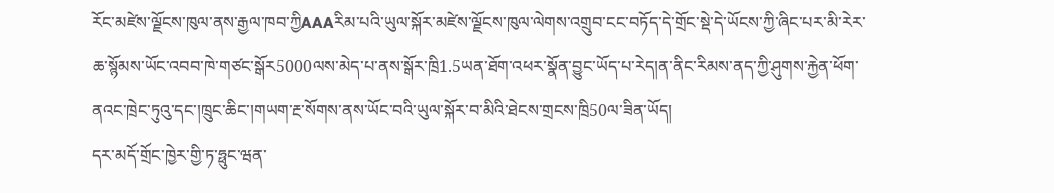རོང་མཛེས་ལྗོངས་ཁུལ་ནས་རྒྱལ་ཁབ་ཀྱིAAAརིམ་པའི་ཡུལ་སྐོར་མཛེས་ལྗོངས་ཁུལ་ལེགས་འགྲུབ་ངང་བཏོད་དེ་གྲོང་སྡེ་དེ་ཡོངས་ཀྱི་ཞིང་པར་མི་རེར་ཆ་སྙོམས་ཡོང་འབབ་ཁེ་གཙང་སྒོར5000ལས་མེད་པ་ནས་སྒོར་ཁྲི1.5ཡན་ཐོག་འཕར་སྣོན་བྱུང་ཡོད་པ་རེད།ན་ནིང་རིམས་ནད་ཀྱི་ཤུགས་རྐྱེན་ཕོག་ནའང་ཁྲེང་ཏུའུ་དང་།ཁྲུང་ཆིང་།གཡག་རྔ་སོགས་ནས་ཡོང་བའི་ཡུལ་སྐོར་བ་མིའི་ཐེངས་གྲངས་ཁྲི50ལ་ཟིན་ཡོད།
དར་མདོ་གྲོང་ཁྱེར་གྱི་ཏ་ཧྥུང་ཝན་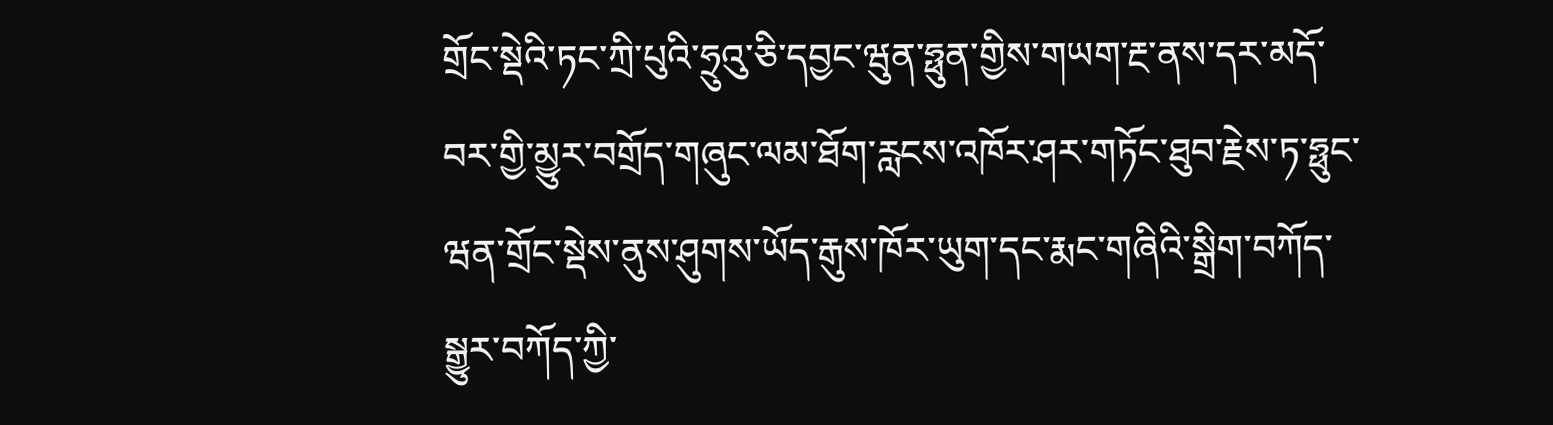གྲོང་སྡེའི་ཏང་ཀྲི་པུའི་ཧྲུའུ་ཅི་དབྱང་ཝུན་ཧྥུན་གྱིས་གཡག་རྔ་ནས་དར་མདོ་བར་གྱི་མྱུར་བགྲོད་གཞུང་ལམ་ཐོག་རླངས་འཁོར་ཤར་གཏོང་ཐུབ་རྗེས་ཏ་ཧྥུང་ཝན་གྲོང་སྡེས་ནུས་ཤུགས་ཡོད་རྒུས་ཁོར་ཡུག་དང་རྨང་གཞིའི་སྒྲིག་བཀོད་སྒྱུར་བཀོད་ཀྱི་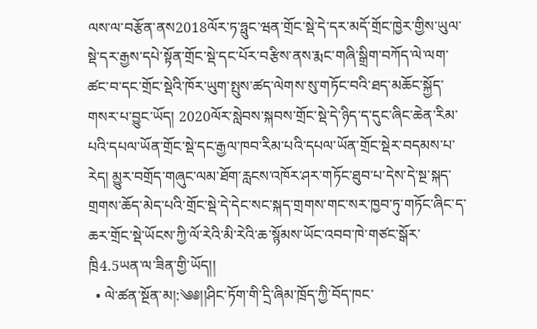ལས་ལ་བརྩོན་ནས2018ལོར་ཏ་ཧྥུང་ཝན་གྲོང་སྡེ་དེ་དར་མདོ་གྲོང་ཁྱེར་གྱིས་ཡུལ་སྡེ་དར་རྒྱས་དཔེ་སྟོན་གྲོང་སྡེ་དང་པོར་བརྩིས་ནས་རྨང་གཞི་སྒྲིག་བཀོད་ལེ་ལག་ཚང་བ་དང་གྲོང་སྡེའི་ཁོར་ཡུག་སྤུས་ཚད་ལེགས་སུ་གཏོང་བའི་ཐད་མཆོང་སྐྱོད་གསར་པ་བྱུང་ཡོད། 2020ལོར་སླེབས་སྐབས་གྲོང་སྡེ་དེ་ཉིད་ད་དུང་ཞིང་ཆེན་རིམ་པའི་དཔལ་ཡོན་གྲོང་སྡེ་དང་རྒྱལ་ཁབ་རིམ་པའི་དཔལ་ཡོན་གྲོང་སྡེར་བདམས་པ་རེད། མྱུར་བགྲོད་གཞུང་ལམ་ཐོག་རླངས་འཁོར་ཤར་གཏོང་ཐུབ་པ་དེས་དེ་སྔ་སྐད་གྲགས་ཆོད་མེད་པའི་གྲོང་སྡེ་དེ་དེང་སང་སྐད་གྲགས་གང་སར་ཁྱབ་ཏུ་གཏོང་ཞིང་ད་ཆར་གྲོང་སྡེ་ཡོངས་ཀྱི་ལོ་རེའི་མི་རེའི་ཆ་སྙོམས་ཡོང་འབབ་ཁེ་གཙང་སྒོར་ཁྲི4.5ཡན་ལ་ཟིན་གྱི་ཡོད།།
  • ལེ་ཚན་སྔོན་མ།:༄༅།།ཤིང་ཏོག་གི་དྲི་ཞིམ་ཁྲོད་ཀྱི་བོད་ཁང་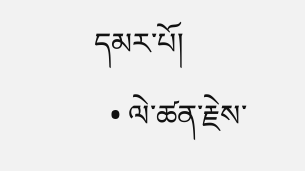དམར་པོ།
  • ལེ་ཚན་རྗེས་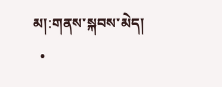མ།:གནས་སྐབས་མེད།
  •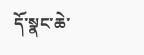དོ་སྣང་ཆེ་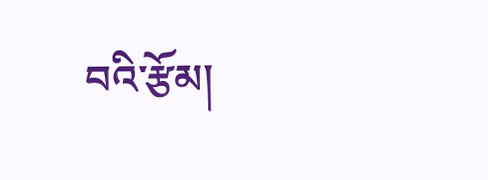བའི་རྩོམ།